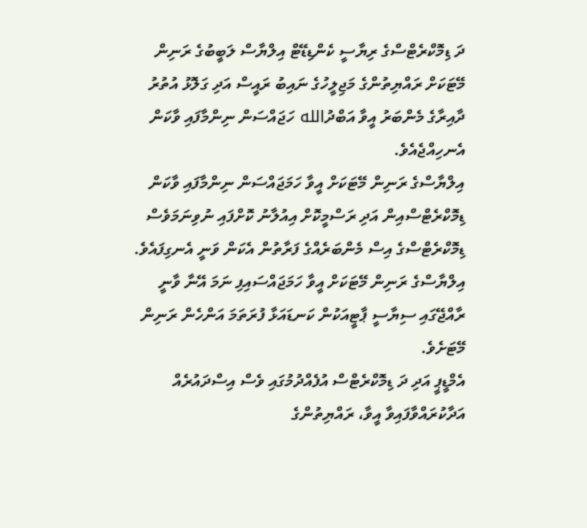ދަ ޑިމޮކްރެޓްސްގެ ރިޔާސީ ކެންޑިޑޭޓް އިލްޔާސް ލަބީބުގެ ރަނިން މޭޓަކަށް ރައްޔިތުންގެ މަޖިލީހުގެ ނައިބު ރައީސް އަދި ގަލޮޅު އުތުރު ދާއިރާގެ މެންބަރު އީވާ އަބްދުالله ހަޖައްސަން ނިންމާފައި ވާކަން އެނހިއްޖެއެވެ.
އިލްޔާސްގެ ރަނިން މޭޓަކަށް އީވާ ހަމަޖައްސަން ނިންމާފައި ވާކަން ޑިމޮކްރެޓްސްއިން އަދި ރަސްމީކޮށް އިއުލާނު ކޮށްފައި ނުވިނަމަވެސް ޑިމޮކްރެޓްސްގެ އިސް މެންބަރެއްގެ ފަރާތުން އެކަން ވަނީ އެނގިފައެވެ. އިލްޔާސްގެ ރަނިން މޭޓަކަށް އީވާ ހަމަޖައްސައިފި ނަމަ އޭނާ ވާނީ ރާއްޖޭގައި ސިޔާސީ ޕާޓީއަކުން ކަނޑައަޅާ ފުރަތަމަ އަންހެން ރަނިން މޭޓަށެވެ.
އެމްޑީޕީ އަދި ދަ ޑިމޮކްރެޓްސް އުފެއްދުމުގައި ވެސް އިސްދައުރެއް އަދާކުރައްވާފައިވާ އީވާ، ރައްޔިތުންގެ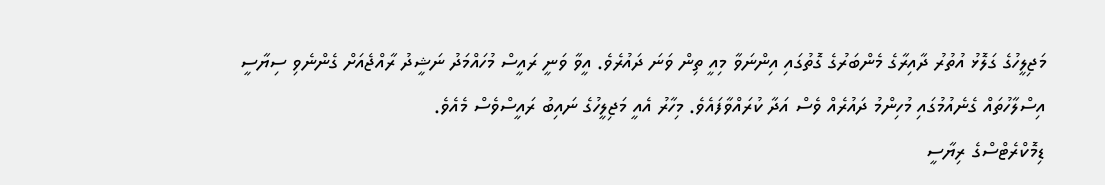މަޖިލީހުގެ ގަލޮޅު އުތުރު ދާއިރާގެ މެންބަރުގެ ގޮތުގައި އިންނަވާ މިއީ ތިން ވަނަ ދައުރެވެ. އީވާ ވަނީ ރައީސް މުހައްމަދު ނަޝީދު ރާއްޖެއަށް ގެންނެވި ސިޔާސީ އިސްލާހުތައް ގެނެއުމުގައި މުހިންމު ދައުރެއް ވެސް އަދާ ކުރައްވާފައެވެ. މިހާރު އެއީ މަޖިލީހުގެ ނައިބު ރައީސްވެސް މެއެވެ.
ޑިމޮކްރެޓްސްގެ ރިޔާސީ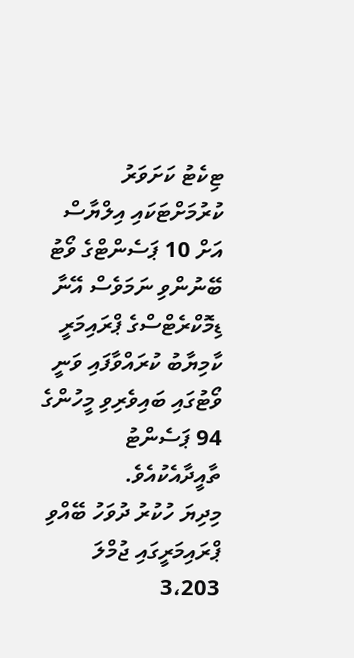ޓިކެޓު ކަށަވަރު ކުރުމަށްޓަކައި އިލްޔާސް އަށް 10 ޕަސެންޓްގެ ވޯޓު ބޭނުންވި ނަމަވެސް އޭނާ ޑިމޮކްރެޓްސްގެ ޕްރައިމަރީ ކާމިޔާބު ކުރައްވާފައި ވަނީ ވޯޓުގައި ބައިވެރިވި މީހުންގެ 94 ޕަސެންޓު ތާއީދާއެކުއެވެ.
މިދިޔަ ހުކުރު ދުވަހު ބޭއްވި ޕްރައިމަރީގައި ޖުމްލަ 3،203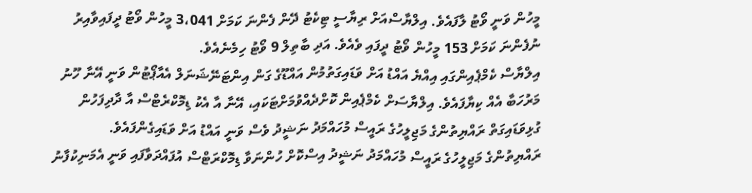މީހުން ވަނީ ވޯޓު ލާފައެވެ. އިލްޔާސްއަށް ރިޔާސީ ޓިކެޓު ދޭން ފެންނަ ކަމަށް 3،041 މީހުން ވޯޓު ދީފައިވާއިރު ނުފެންނަ ކަމަށް 153 މީހުން ވޯޓު ދީފައި ވެއެވެ. އަދި ބާތިލް 9 ވޯޓު ހިމެނެއެވެ.
އިލްޔާސް ކެމްޕެއިންގައި އިއްޔެ އައްޑު އަށް ވަޑައިގަތުމުން އައްޑޫގެ ގަން އިންޓަނޭޝަނަލް އެއާޕޯޓުން ވަނީ އޭނާ ހޫނު މަރުހަބާ އެއް ކިޔާފައެވެ. އިލްޔާސަށް ކެމްޕެއިން ކޮށްދެއްވުމަށްޓަކައި، އޭނާ އާ އެކު ޑިމޮކްރެޓްސް އާ ދާދިފަހުން ގުޅިވަޑައިގަތް ރައްޔިތުންގެ މަޖިލީހުގެ ރައީސް މުހައްމަދު ނަޝީދު ވެސް ވަނީ އައްޑު އަށް ވަޑައިގެންފައެވެ.
ރައްޔިތުންގެ މަޖިލީހުގެ ރައީސް މުހައްމަދު ނަޝީދު އިސްކޮށް ހުންނަވާ ޑިމޮކްރަޓްސް އުފައްދަވާފައި ވަނީ އެމަނިކުފާނު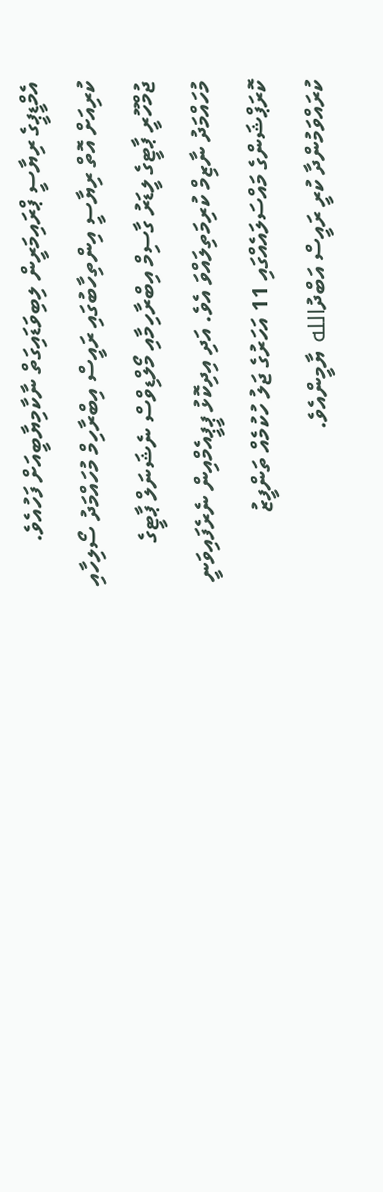އެމްޑީޕީގެ ރިޔާސީ ޕްރައިމަރީން ލިބިވަޑައިގަތް ނާކާމިޔާބީއަށް ފަހުއެވެ. ކުރިއަށް އޮތް ރިޔާސީ އިންތިހާބުގައި ރައީސް އިބްރާހިމް މުހައްމަދު ސޯލިހާއި ޖުމްހޫރީ ޕާޓީގެ ލީޑަރު ގާސިމް އިބްރާހިމާއި މޯލްޑިވްސް ނެޝަނަލް ޕާޓީގެ މުހައްމަދު ނާޒިމް ކުރިމަތިލައްވަ އެވެ. އަދި އިދިކޮޅު ޕީޕީއެމްއިން ނެރެފައިވަނީ ކޮރަޕްޝަންގެ މައްސަލައެއްގައި 11 އަހަރުގެ ޖަލު ހުކުމެއް ތަންފީޒު ކުރައްވަމުންދާ ކުރީ ރައީސް އަބްދުالله ޔާމީންއެވެ.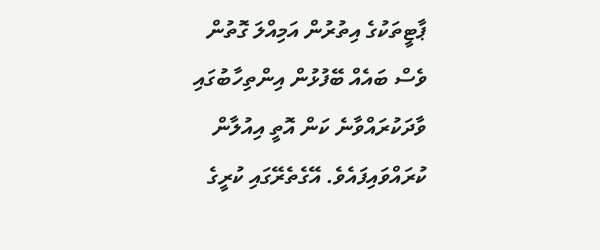ޕާޓީތަކުގެ އިތުރުން އަމިއްލަ ގޮތުން ވެސް ބައެއް ބޭފުޅުން އިންތިހާބުގައި ވާދަކުރައްވާނެ ކަން އޮތީ އިއުލާން ކުރައްވައިފައެވެ. އޭގެތެރޭގައި ކުރީގެ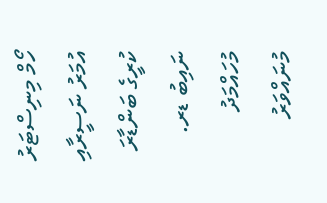ހޯމް މިނިސްޓަރު އުމަރު ނަސީރާއި ކުރީގެ ބަންޑާރަ ނައިބު ޑރ. މުހައްމަދު މުނައްވަރު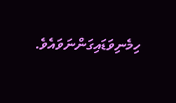ހިމެނިވަޑައިގަންނަވައެވެ.